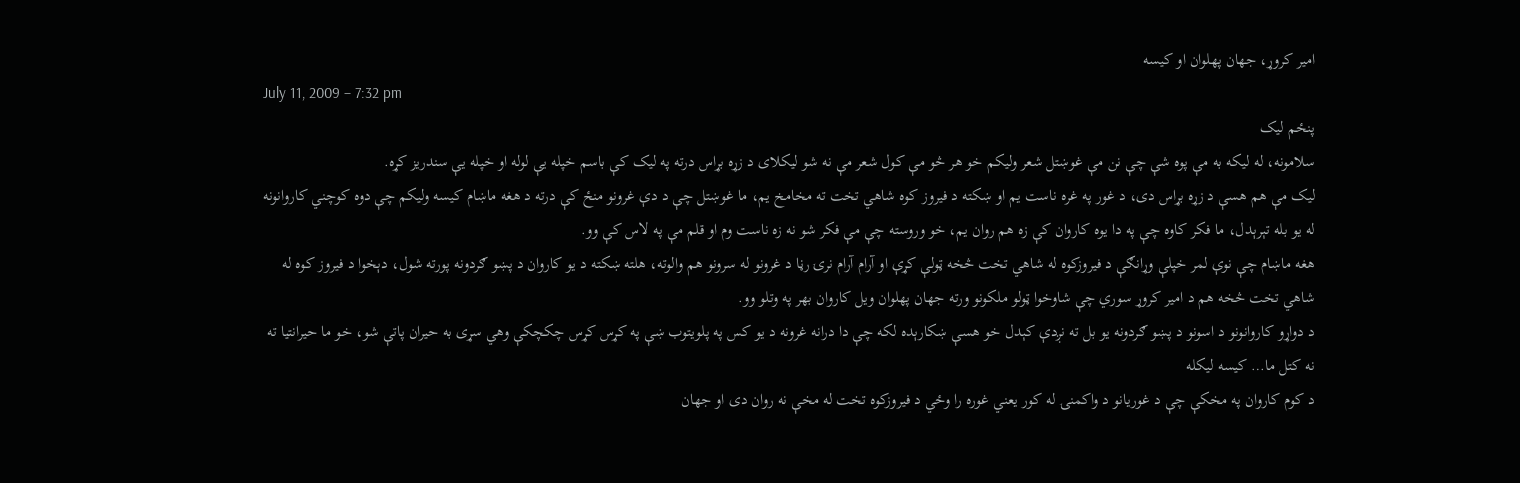امير کروړ، جهان پهلوان او کيسه
July 11, 2009 – 7:32 pm
پنځم ليک
سلامونه، له ليکه به مې پوه شې چې نن مې غوښتل شعر وليکم خو هر څو مې کول شعر مې نه شو ليکلاى د زړه بړاس درته په ليک کې باسم خپله يې لوله او خپله يې سندريز کړه.
ليک مې هم هسې د زړه بړاس دى، د غور په غره ناست يم او ښکته د فيروز کوه شاهي تخت ته مخامخ يم، ما غوښتل چې د دې غرونو منځ کې درته د هغه ماښام کيسه وليکم چې دوه کوچني کاروانونه له يو بله تېرېدل، ما فکر کاوه چې په دا يوه کاروان کې زه هم روان يم، خو وروسته چې مې فکر شو نه زه ناست وم او قلم مې په لاس کې وو.
هغه ماښام چې نوې لمر خپلې وړانګې د فيروزکوه له شاهي تخت څخه ټولې کړې او آرام آرام نرۍ رڼا د غرونو له سرونو هم والوته، هلته ښکته د يو کاروان د پښو ګردونه پورته شول، دېخوا د فيروز کوه له شاهي تخت څخه هم د امير کروړ سوري چې شاوخوا ټولو ملکونو ورته جهان پهلوان ويل کاروان بهر په وتلو وو.
د دواړو کاروانونو د اسونو د پښو ګردونه يو بل ته نږدې کېدل خو هسې ښکارېده لکه چې دا درانه غرونه د يو کس په پلويتوب ښې په کړس کړس چکچکې وهي سړى به حيران پاتې شو، خو ما حيرانتيا ته نه کتل ما… کيسه ليکله
د کوم کاروان په مخکې چې د غوريانو د واکمنۍ له کور يعني غوره را وځي د فيروزکوه تخت له مخې نه روان دى او جهان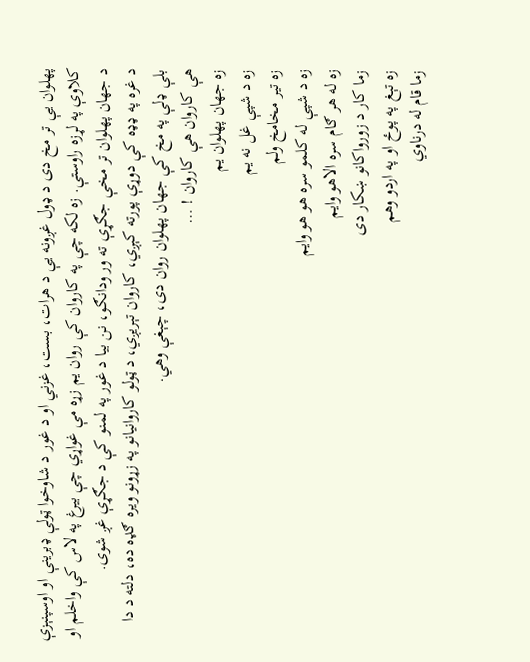پهلوان يې تر مخ دى د ډول غږونه يې د هرات، بست، غزني او د غور د شاوخوا ټولې ډبرينې او اوسپنېزې کلاوې په لړزه راوستې. زه لکه چې په کاروان کې روان يم زړه مې غواړي چې بيرغ په لاس کې واخلم او د جهان پهلوان تر مخې جګړې ته ور ودانګو، نن بيا د غور په لمنو کې د جګړې غږ شوى.
د غره په ډډه کې دوړې پورته کېږي، کاروان تېريږي، د ټولو کاروانيانو په زړونو ويره ګډه ده، دلته د دا بلې ډلې په مخ کې جهان پهلوان روان دى، چېغې وهي.
هې کاروان هې کاروان ! …
زه جهان پهلوان يم
زه د شپې غل نه يم
زه تير مخامخ ولم
زه د شپې له کلمو سره هو هو وايم
زه له هر ګام سره الاهو وايم
زما کار د زورواکانو ښکار دى
زه تېغ په پوځ او په اردو وهم
زما قام له درناوي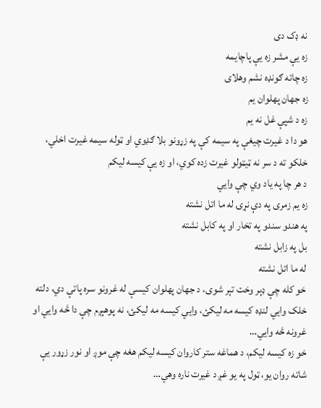نه ډک دى
زه يې مشر زه يې پاچايمه
زه چاته ګونډه نشم وهلاى
زه جهان پهلوان يم
زه د شپې غل نه يم
هو دا د غيرت چيغې په سيمه کې په زړونو بلا ګډوي او ټوله سيمه غيرت اخلي، خلکو ته د سر نه ټيټولو غيرت زده کوي، او زه يې کيسه ليکم
د هر چا په ياد وي چې وايي
زه يم زمرى په دې نړۍ له ما اتل نشته
په هندو سندو په تخار او په کابل نشته
بل په زابل نشته
له ما اتل نشته
خو کله چې ډېر وخت تېر شوى، د جهان پهلوان کيسې له غرونو سره پاتې دي، دلته خلک وايي لنډه کيسه مه ليکئ، وايي کيسه مه ليکئ، نه پوهېږم چې دا څه وايي او غرونه څه وايي…
خو زه کيسه ليکم، د هماغه ستر کاروان کيسه ليکم هغه چې موږ او نور زړور يې شاته روان يو، ټول په يو غږ د غيرت ناره وهي…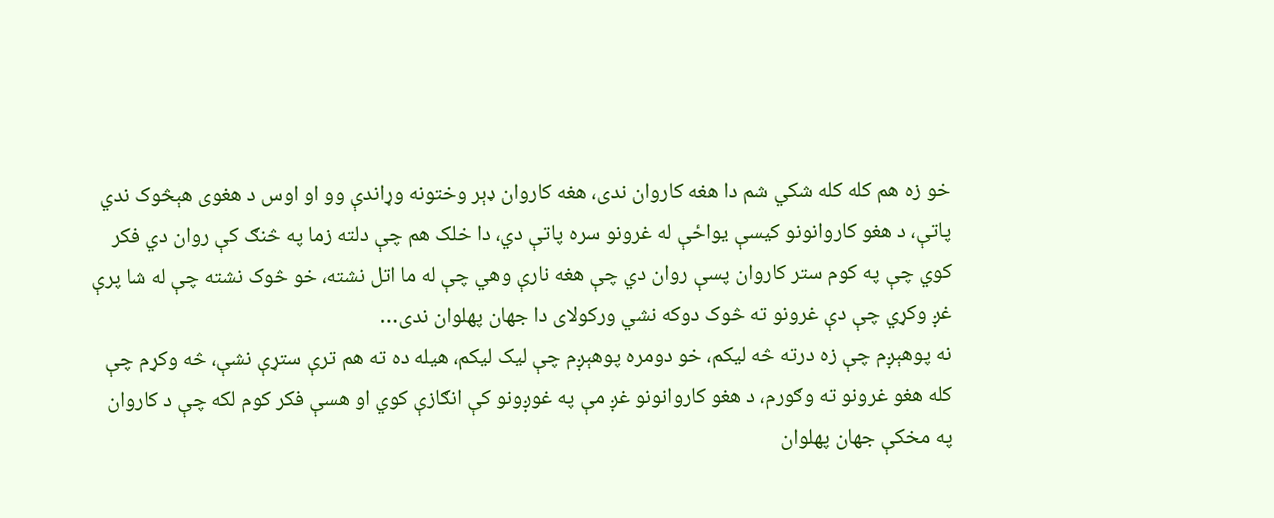خو زه هم کله کله شکي شم دا هغه کاروان ندى، هغه کاروان ډېر وختونه وړاندې وو او اوس د هغوى هېڅوک ندي پاتې، د هغو کاروانونو کيسې يواځې له غرونو سره پاتې دي، دا خلک هم چې دلته زما په څنګ کې روان دي فکر کوي چې په کوم ستر کاروان پسې روان دي چې هغه نارې وهي چې له ما اتل نشته، خو څوک نشته چې له شا پرې غږ وکړي چې دې غرونو ته څوک دوکه نشي ورکولاى دا جهان پهلوان ندى…
نه پوهېږم چې زه درته څه ليکم، خو دومره پوهېږم چې ليک ليکم، هيله ده ته هم ترې ستړې نشې، څه وکړم چې کله هغو غرونو ته وګورم، د هغو کاروانونو غږ مې په غوږونو کې انګازې کوي او هسې فکر کوم لکه چې د کاروان په مخکې جهان پهلوان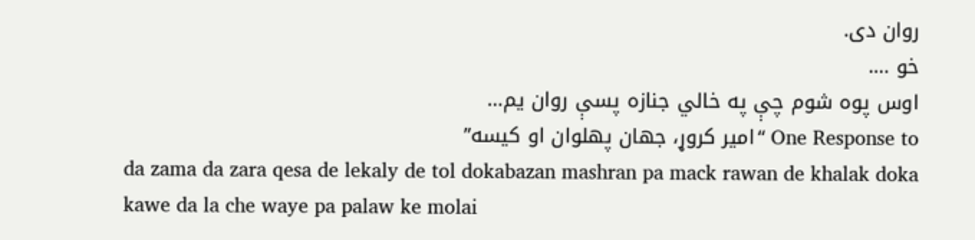روان دى.
خو ….
اوس پوه شوم چې په خالي جنازه پسې روان يم…
One Response to “امير کروړ، جهان پهلوان او کيسه”
da zama da zara qesa de lekaly de tol dokabazan mashran pa mack rawan de khalak doka kawe da la che waye pa palaw ke molai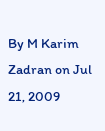By M Karim Zadran on Jul 21, 2009